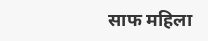साफ महिला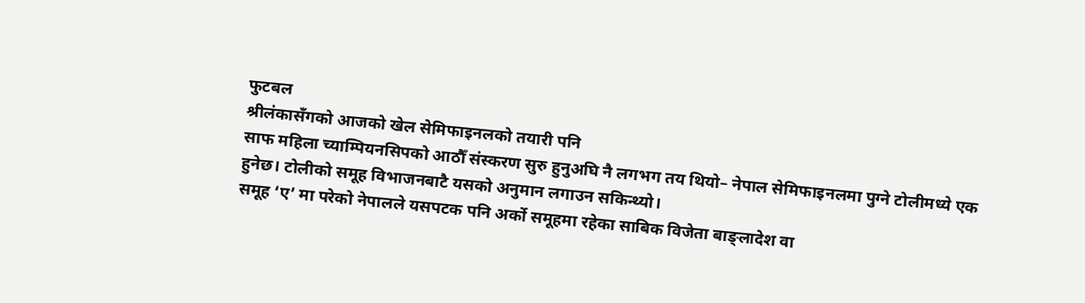फुटबल
श्रीलंकासँगको आजको खेल सेमिफाइनलको तयारी पनि
साफ महिला च्याम्पियनसिपको आठौँ संस्करण सुरु हुनुअघि नै लगभग तय थियो– नेपाल सेमिफाइनलमा पुग्ने टोलीमध्ये एक हुनेछ। टोलीको समूह विभाजनबाटै यसको अनुमान लगाउन सकिन्थ्यो।
समूह ‘ए’ मा परेको नेपालले यसपटक पनि अर्को समूहमा रहेका साबिक विजेता बाङ्लादेश वा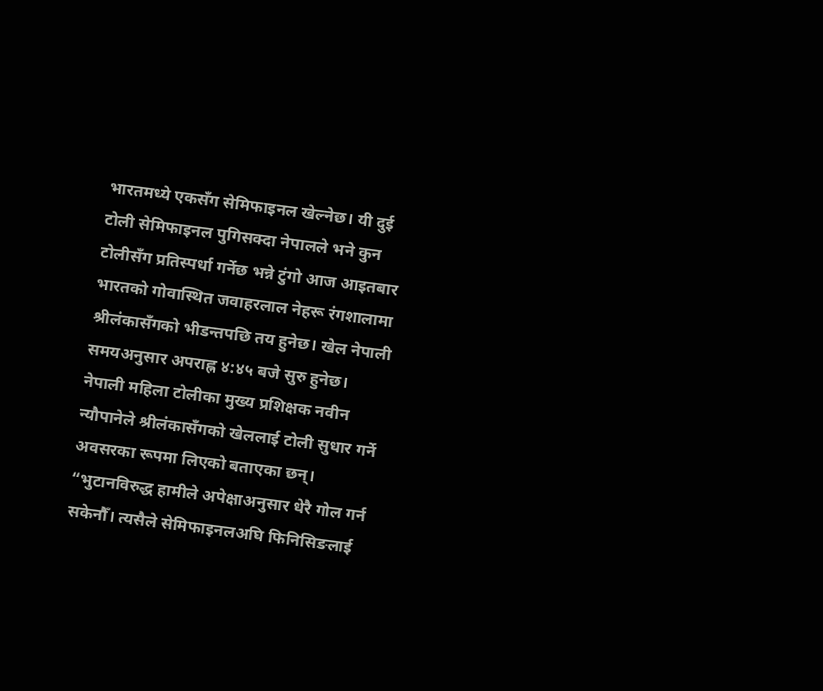भारतमध्ये एकसँग सेमिफाइनल खेल्नेछ। यी दुई टोली सेमिफाइनल पुगिसक्दा नेपालले भने कुन टोलीसँग प्रतिस्पर्धा गर्नेछ भन्ने टुंगो आज आइतबार भारतको गोवास्थित जवाहरलाल नेहरू रंगशालामा श्रीलंकासँगको भीडन्तपछि तय हुनेछ। खेल नेपाली समयअनुसार अपराह्न ४:४५ बजे सुरु हुनेछ।
नेपाली महिला टोलीका मुख्य प्रशिक्षक नवीन न्यौपानेले श्रीलंकासँगको खेललाई टोली सुधार गर्ने अवसरका रूपमा लिएको बताएका छन्। “भुटानविरुद्ध हामीले अपेक्षाअनुसार धेरै गोल गर्न सकेनौँ। त्यसैले सेमिफाइनलअघि फिनिसिङलाई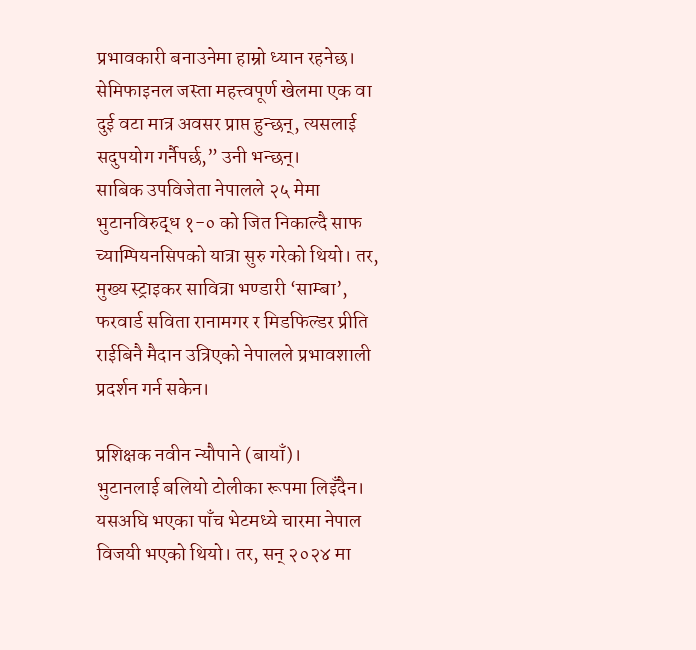प्रभावकारी बनाउनेमा हाम्रो ध्यान रहनेछ। सेमिफाइनल जस्ता महत्त्वपूर्ण खेलमा एक वा दुई वटा मात्र अवसर प्राप्त हुन्छन्, त्यसलाई सदुपयोग गर्नैपर्छ,” उनी भन्छन्।
साबिक उपविजेता नेपालले २५ मेमा भुटानविरुद्ध १-० को जित निकाल्दै साफ च्याम्पियनसिपको यात्रा सुरु गरेको थियो। तर, मुख्य स्ट्राइकर सावित्रा भण्डारी ‘साम्बा’, फरवार्ड सविता रानामगर र मिडफिल्डर प्रीति राईबिनै मैदान उत्रिएको नेपालले प्रभावशाली प्रदर्शन गर्न सकेन।

प्रशिक्षक नवीन न्यौपाने (बायाँ)।
भुटानलाई बलियो टोलीका रूपमा लिइँदैन। यसअघि भएका पाँच भेटमध्ये चारमा नेपाल विजयी भएको थियो। तर, सन् २०२४ मा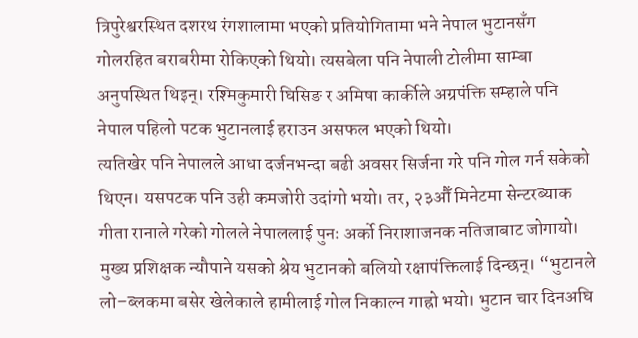त्रिपुरेश्वरस्थित दशरथ रंगशालामा भएको प्रतियोगितामा भने नेपाल भुटानसँग गोलरहित बराबरीमा रोकिएको थियो। त्यसबेला पनि नेपाली टोलीमा साम्बा अनुपस्थित थिइन्। रश्मिकुमारी घिसिङ र अमिषा कार्कीले अग्रपंक्ति सम्हाले पनि नेपाल पहिलो पटक भुटानलाई हराउन असफल भएको थियो।
त्यतिखेर पनि नेपालले आधा दर्जनभन्दा बढी अवसर सिर्जना गरे पनि गोल गर्न सकेको थिएन। यसपटक पनि उही कमजोरी उदांगो भयो। तर, २३औँ मिनेटमा सेन्टरब्याक गीता रानाले गरेको गोलले नेपाललाई पुनः अर्को निराशाजनक नतिजाबाट जोगायो।
मुख्य प्रशिक्षक न्यौपाने यसको श्रेय भुटानको बलियो रक्षापंक्तिलाई दिन्छन्। “भुटानले लो–ब्लकमा बसेर खेलेकाले हामीलाई गोल निकाल्न गाह्रो भयो। भुटान चार दिनअघि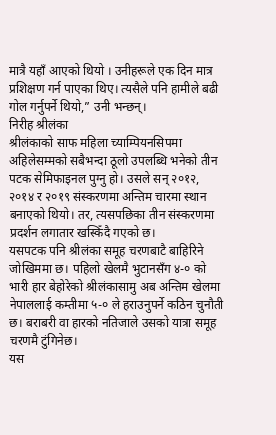मात्रै यहाँ आएको थियो । उनीहरूले एक दिन मात्र प्रशिक्षण गर्न पाएका थिए। त्यसैले पनि हामीले बढी गोल गर्नुपर्ने थियो,” उनी भन्छन्।
निरीह श्रीलंका
श्रीलंकाको साफ महिला च्याम्पियनसिपमा अहिलेसम्मको सबैभन्दा ठूलो उपलब्धि भनेको तीन पटक सेमिफाइनल पुग्नु हो। उसले सन् २०१२, २०१४ र २०१९ संस्करणमा अन्तिम चारमा स्थान बनाएको थियो। तर, त्यसपछिका तीन संस्करणमा प्रदर्शन लगातार खस्किँदै गएको छ।
यसपटक पनि श्रीलंका समूह चरणबाटै बाहिरिने जोखिममा छ। पहिलो खेलमै भुटानसँग ४-० को भारी हार बेहोरेको श्रीलंकासामु अब अन्तिम खेलमा नेपाललाई कम्तीमा ५-० ले हराउनुपर्ने कठिन चुनौती छ। बराबरी वा हारको नतिजाले उसको यात्रा समूह चरणमै टुंगिनेछ।
यस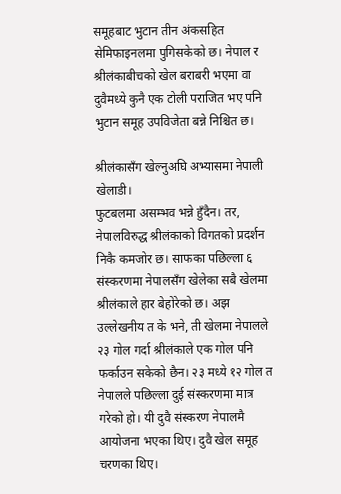समूहबाट भुटान तीन अंकसहित सेमिफाइनलमा पुगिसकेको छ। नेपाल र श्रीलंकाबीचको खेल बराबरी भएमा वा दुवैमध्ये कुनै एक टोली पराजित भए पनि भुटान समूह उपविजेता बन्ने निश्चित छ।

श्रीलंकासँग खेल्नुअघि अभ्यासमा नेपाली खेलाडी।
फुटबलमा असम्भव भन्ने हुँदैन। तर, नेपालविरुद्ध श्रीलंकाको विगतको प्रदर्शन निकै कमजोर छ। साफका पछिल्ला ६ संस्करणमा नेपालसँग खेलेका सबै खेलमा श्रीलंकाले हार बेहोरेको छ। अझ उल्लेखनीय त के भने, ती खेलमा नेपालले २३ गोल गर्दा श्रीलंकाले एक गोल पनि फर्काउन सकेको छैन। २३ मध्ये १२ गोल त नेपालले पछिल्ला दुई संस्करणमा मात्र गरेको हो। यी दुवै संस्करण नेपालमै आयोजना भएका थिए। दुवै खेल समूह चरणका थिए।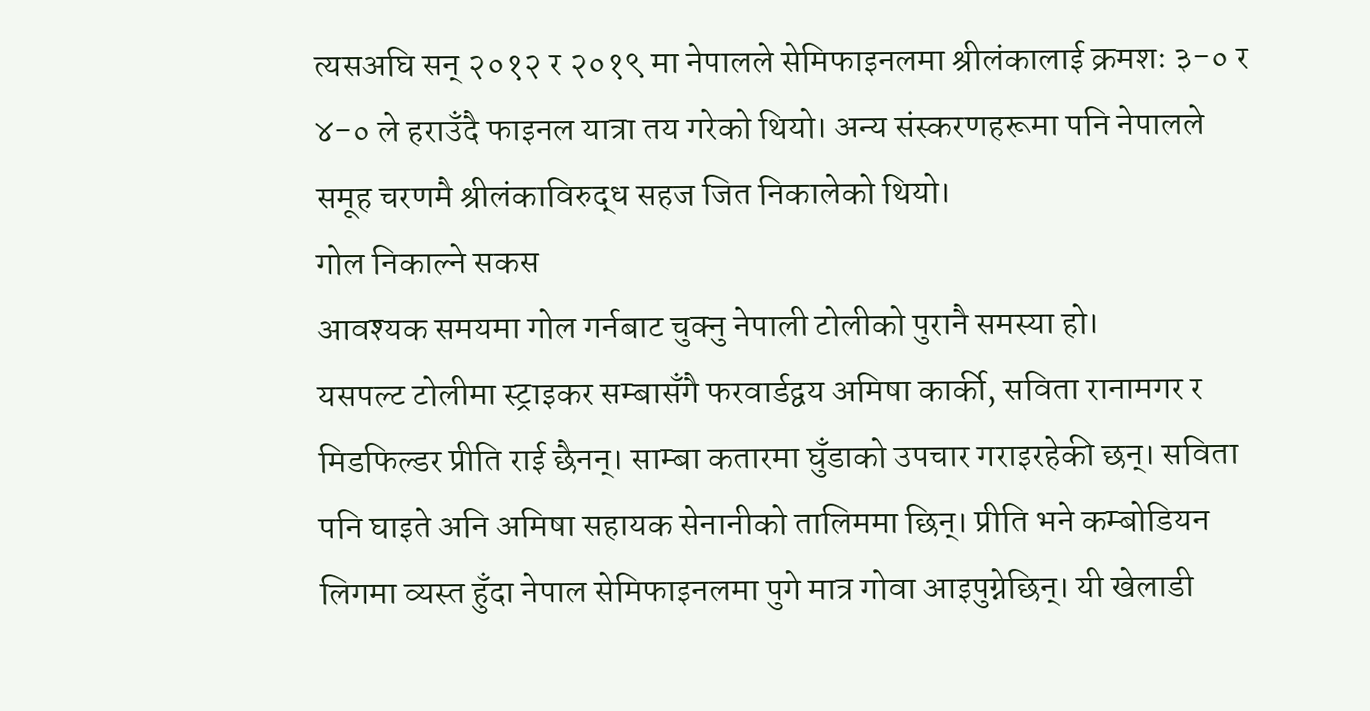त्यसअघि सन् २०१२ र २०१९ मा नेपालले सेमिफाइनलमा श्रीलंकालाई क्रमशः ३-० र ४-० ले हराउँदै फाइनल यात्रा तय गरेको थियो। अन्य संस्करणहरूमा पनि नेपालले समूह चरणमै श्रीलंकाविरुद्ध सहज जित निकालेको थियो।
गोल निकाल्ने सकस
आवश्यक समयमा गोल गर्नबाट चुक्नु नेपाली टोलीको पुरानै समस्या हो।
यसपल्ट टोलीमा स्ट्राइकर सम्बासँगै फरवार्डद्वय अमिषा कार्की, सविता रानामगर र मिडफिल्डर प्रीति राई छैनन्। साम्बा कतारमा घुँडाको उपचार गराइरहेकी छन्। सविता पनि घाइते अनि अमिषा सहायक सेनानीको तालिममा छिन्। प्रीति भने कम्बोडियन लिगमा व्यस्त हुँदा नेपाल सेमिफाइनलमा पुगे मात्र गोवा आइपुग्नेछिन्। यी खेलाडी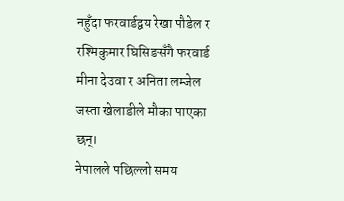नहुँदा फरवार्डद्वय रेखा पौडेल र रश्मिकुमार घिसिङसँगै फरवार्ड मीना देउवा र अनिता लम्जेल जस्ता खेलाडीले मौका पाएका छन्।
नेपालले पछिल्लो समय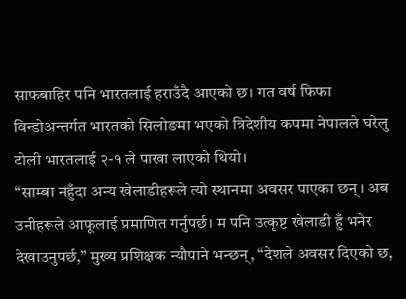साफबाहिर पनि भारतलाई हराउँदै आएको छ। गत वर्ष फिफा विन्डोअन्तर्गत भारतको सिलोङमा भएको त्रिदेशीय कपमा नेपालले घरेलु टोली भारतलाई २-१ ले पाखा लाएको थियो।
“साम्बा नहुँदा अन्य खेलाडीहरूले त्यो स्थानमा अवसर पाएका छन्। अब उनीहरूले आफूलाई प्रमाणित गर्नुपर्छ। म पनि उत्कृष्ट खेलाडी हुँ भनेर देखाउनुपर्छ,” मुख्य प्रशिक्षक न्यौपाने भन्छन्, “देशले अवसर दिएको छ,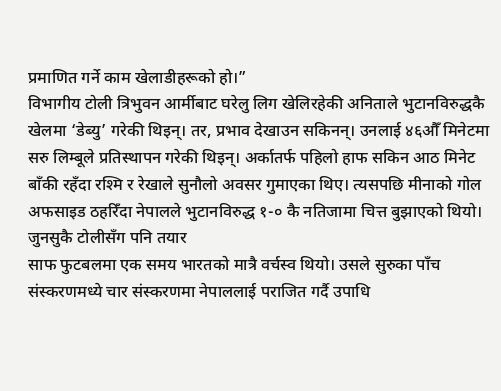प्रमाणित गर्ने काम खेलाडीहरूको हो।”
विभागीय टोली त्रिभुवन आर्मीबाट घरेलु लिग खेलिरहेकी अनिताले भुटानविरुद्धकै खेलमा ‘डेब्यु’ गरेकी थिइन्। तर, प्रभाव देखाउन सकिनन्। उनलाई ४६औँ मिनेटमा सरु लिम्बूले प्रतिस्थापन गरेकी थिइन्। अर्कातर्फ पहिलो हाफ सकिन आठ मिनेट बाँकी रहँदा रश्मि र रेखाले सुनौलो अवसर गुमाएका थिए। त्यसपछि मीनाको गोल अफसाइड ठहरिँदा नेपालले भुटानविरुद्ध १-० कै नतिजामा चित्त बुझाएको थियो।
जुनसुकै टोलीसँग पनि तयार
साफ फुटबलमा एक समय भारतको मात्रै वर्चस्व थियो। उसले सुरुका पाँच संस्करणमध्ये चार संस्करणमा नेपाललाई पराजित गर्दै उपाधि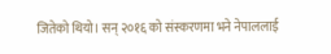जितेको थियो। सन् २०१६ को संस्करणमा भने नेपाललाई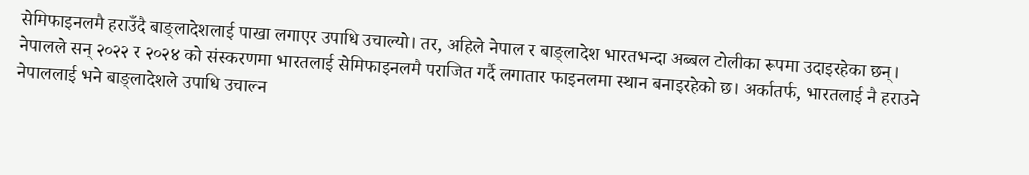सेमिफाइनलमै हराउँदै बाङ्लादेशलाई पाखा लगाएर उपाधि उचाल्यो। तर, अहिले नेपाल र बाङ्लादेश भारतभन्दा अब्बल टोलीका रूपमा उदाइरहेका छन्। नेपालले सन् २०२२ र २०२४ को संस्करणमा भारतलाई सेमिफाइनलमै पराजित गर्दै लगातार फाइनलमा स्थान बनाइरहेको छ। अर्कातर्फ, भारतलाई नै हराउने नेपाललाई भने बाङ्लादेशले उपाधि उचाल्न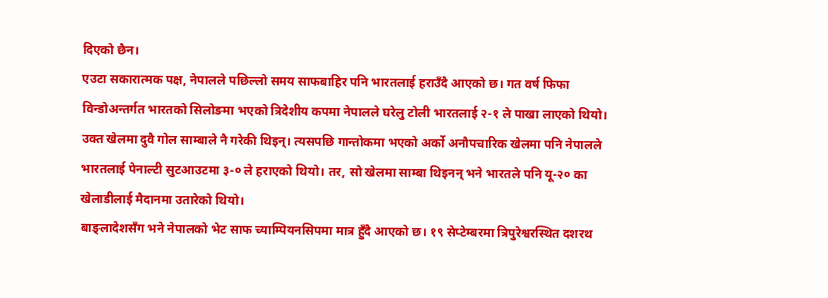दिएको छैन।
एउटा सकारात्मक पक्ष, नेपालले पछिल्लो समय साफबाहिर पनि भारतलाई हराउँदै आएको छ। गत वर्ष फिफा विन्डोअन्तर्गत भारतको सिलोङमा भएको त्रिदेशीय कपमा नेपालले घरेलु टोली भारतलाई २-१ ले पाखा लाएको थियो। उक्त खेलमा दुवै गोल साम्बाले नै गरेकी थिइन्। त्यसपछि गान्तोकमा भएको अर्को अनौपचारिक खेलमा पनि नेपालले भारतलाई पेनाल्टी सुटआउटमा ३-० ले हराएको थियो। तर, सो खेलमा साम्बा थिइनन् भने भारतले पनि यू-२० का खेलाडीलाई मैदानमा उतारेको थियो।
बाङ्लादेशसँग भने नेपालको भेट साफ च्याम्पियनसिपमा मात्र हुँदै आएको छ। १९ सेप्टेम्बरमा त्रिपुरेश्वरस्थित दशरथ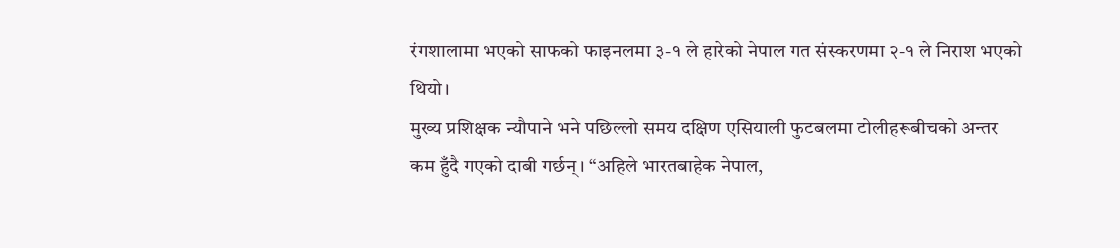रंगशालामा भएको साफको फाइनलमा ३-१ ले हारेको नेपाल गत संस्करणमा २-१ ले निराश भएको थियो।
मुख्य प्रशिक्षक न्यौपाने भने पछिल्लो समय दक्षिण एसियाली फुटबलमा टोलीहरूबीचको अन्तर कम हुँदै गएको दाबी गर्छन्। “अहिले भारतबाहेक नेपाल,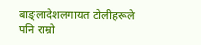बाङ्लादेशलगायत टोलीहरूले पनि राम्रो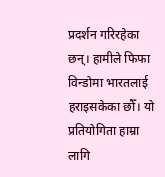प्रदर्शन गरिरहेका छन्। हामीले फिफा विन्डोमा भारतलाई हराइसकेका छौँ। यो प्रतियोगिता हाम्रा लागि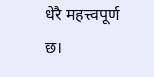धेरै महत्त्वपूर्ण छ।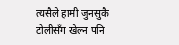त्यसैले हामी जुनसुकै टोलीसँग खेल्न पनि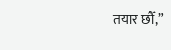तयार छौँ,”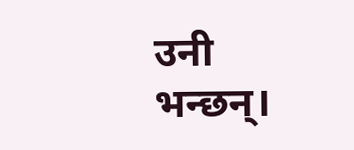उनी भन्छन्।